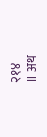२१४
॥ अथ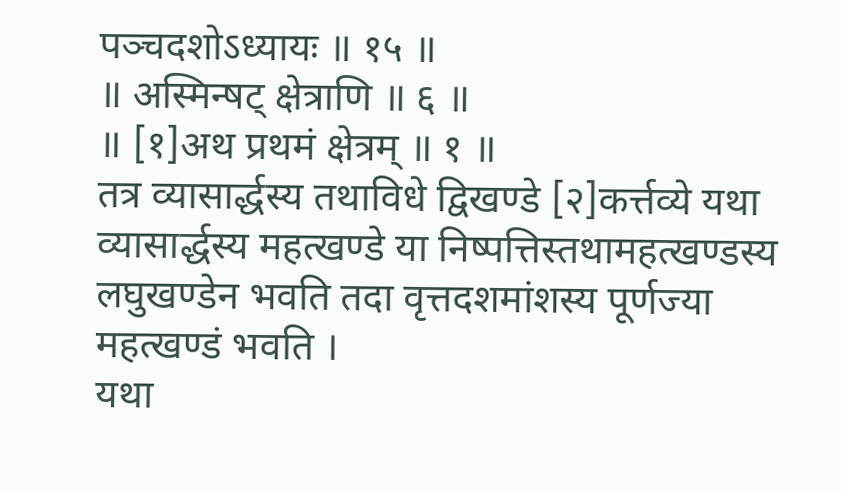पञ्चदशोऽध्यायः ॥ १५ ॥
॥ अस्मिन्षट् क्षेत्राणि ॥ ६ ॥
॥ [१]अथ प्रथमं क्षेत्रम् ॥ १ ॥
तत्र व्यासार्द्धस्य तथाविधे द्विखण्डे [२]कर्त्तव्ये यथा व्यासार्द्धस्य महत्खण्डे या निष्पत्तिस्तथामहत्खण्डस्य लघुखण्डेन भवति तदा वृत्तदशमांशस्य पूर्णज्या महत्खण्डं भवति ।
यथा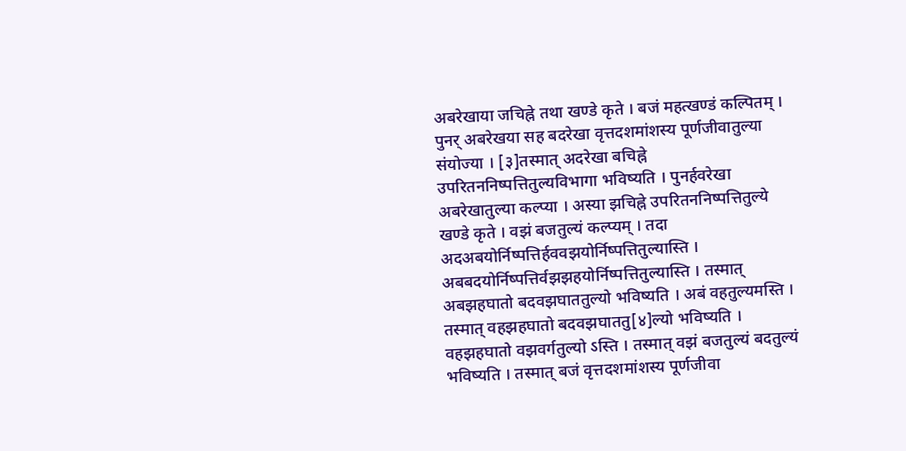अबरेखाया जचिह्ने तथा खण्डे कृते । बजं महत्खण्डं कल्पितम् । पुनर् अबरेखया सह बदरेखा वृत्तदशमांशस्य पूर्णजीवातुल्या संयोज्या । [३]तस्मात् अदरेखा बचिह्ने उपरितननिष्पत्तितुल्यविभागा भविष्यति । पुनर्हवरेखा अबरेखातुल्या कल्प्या । अस्या झचिह्ने उपरितननिष्पत्तितुल्ये खण्डे कृते । वझं बजतुल्यं कल्प्यम् । तदा अदअबयोर्निष्पत्तिर्हववझयोर्निष्पत्तितुल्यास्ति । अबबदयोर्निष्पत्तिर्वझझहयोर्निष्पत्तितुल्यास्ति । तस्मात् अबझहघातो बदवझघाततुल्यो भविष्यति । अबं वहतुल्यमस्ति । तस्मात् वहझहघातो बदवझघाततु[४]ल्यो भविष्यति । वहझहघातो वझवर्गतुल्यो ऽस्ति । तस्मात् वझं बजतुल्यं बदतुल्यं भविष्यति । तस्मात् बजं वृत्तदशमांशस्य पूर्णजीवा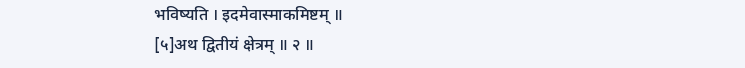भविष्यति । इदमेवास्माकमिष्टम् ॥
[५]अथ द्वितीयं क्षेत्रम् ॥ २ ॥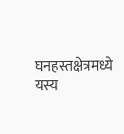घनहस्तक्षेत्रमध्ये यस्य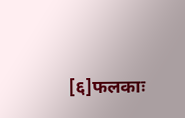[६]फलकाः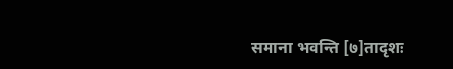समाना भवन्ति [७]तादृशः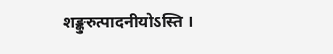शङ्कुरुत्पादनीयोऽस्ति ।